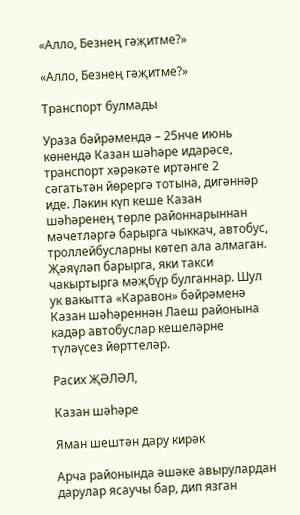«Алло, Безнең гәҗитме?»

«Алло, Безнең гәҗитме?»

Транспорт булмады

Ураза бәйрәмендә – 25нче июнь көнендә Казан шәһәре идарәсе, транспорт хәрәкәте иртәнге 2 сәгатьтән йөрергә тотына, дигәннәр иде. Ләкин күп кеше Казан шәһәренең төрле районнарыннан мәчетләргә барырга чыккач, автобус, троллейбусларны көтеп ала алмаган. Җәяүләп барырга, яки такси чакыртырга мәҗбүр булганнар. Шул ук вакытта «Каравон» бәйрәменә Казан шәһәреннән Лаеш районына кадәр автобуслар кешеләрне түләүсез йөрттеләр.

Расих ҖӘЛӘЛ,

Казан шәһәре

Яман шештән дару кирәк

Арча районында әшәке авырулардан дарулар ясаучы бар, дип язган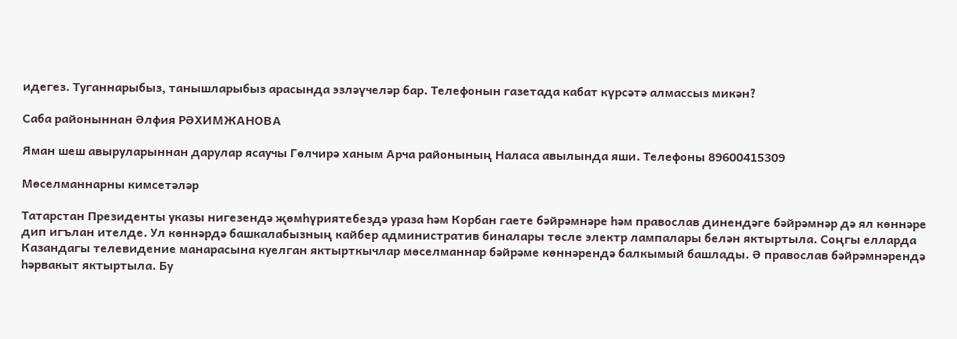идегез. Туганнарыбыз, танышларыбыз арасында эзләүчеләр бар. Телефонын газетада кабат күрсәтә алмассыз микән?

Саба районыннан Әлфия РӘХИМЖАНОВА

Яман шеш авыруларыннан дарулар ясаучы Гөлчирә ханым Арча районының Наласа авылында яши. Телефоны 89600415309

Мөселманнарны кимсетәләр

Татарстан Президенты указы нигезендә җөмһүриятебездә ураза һәм Корбан гаете бәйрәмнәре һәм православ динендәге бәйрәмнәр дә ял көннәре дип игълан ителде. Ул көннәрдә башкалабызның кайбер административ биналары төсле электр лампалары белән яктыртыла. Соңгы елларда Казандагы телевидение манарасына куелган яктырткычлар мөселманнар бәйрәме көннәрендә балкымый башлады. Ә православ бәйрәмнәрендә һәрвакыт яктыртыла. Бу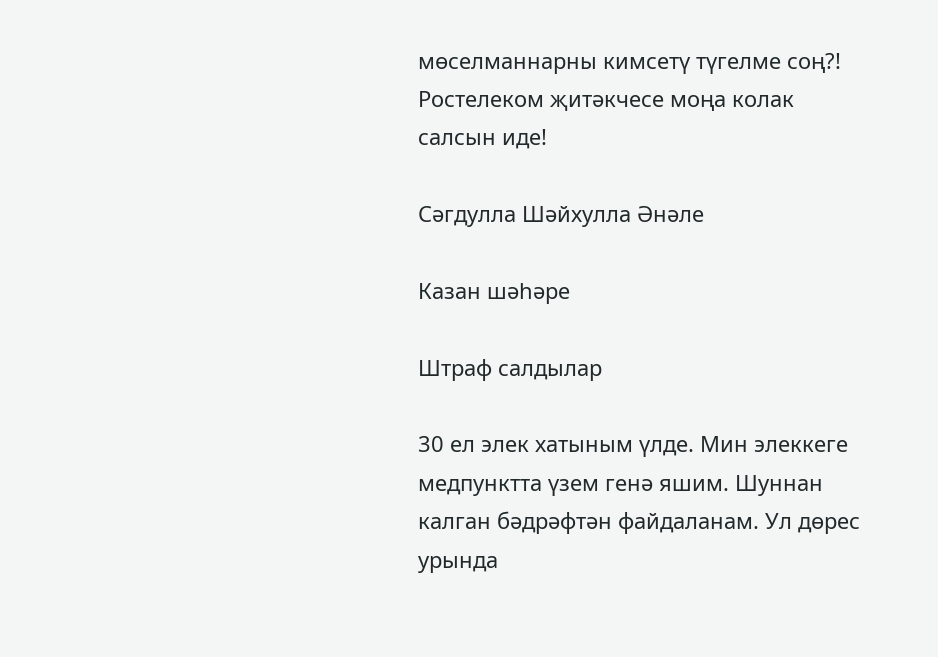мөселманнарны кимсетү түгелме соң?! Ростелеком җитәкчесе моңа колак салсын иде!

Сәгдулла Шәйхулла Әнәле

Казан шәһәре

Штраф салдылар

30 ел элек хатыным үлде. Мин элеккеге медпунктта үзем генә яшим. Шуннан калган бәдрәфтән файдаланам. Ул дөрес урында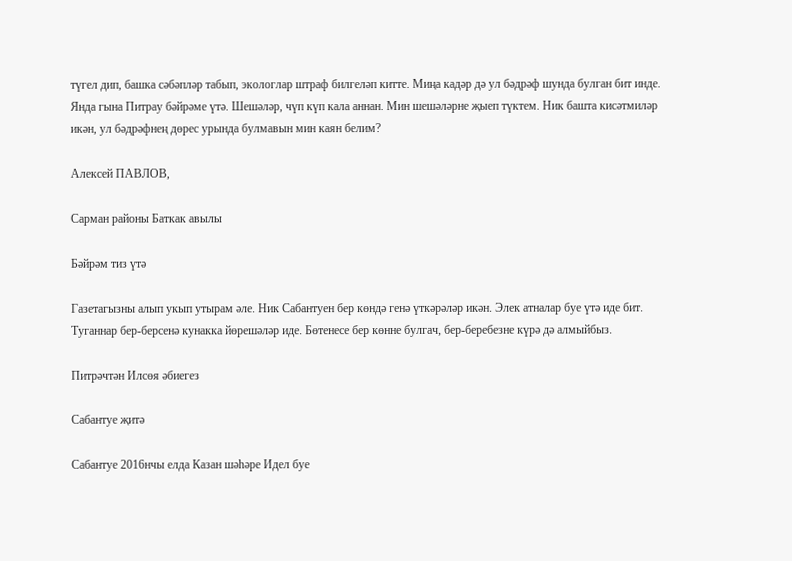түгел дип, башка сәбәпләр табып, экологлар штраф билгеләп китте. Миңа кадәр дә ул бәдрәф шунда булган бит инде. Янда гына Питрау бәйрәме үтә. Шешәләр, чүп күп кала аннан. Мин шешәләрне җыеп түктем. Ник башта кисәтмиләр икән, ул бәдрәфнең дөрес урында булмавын мин каян белим?

Алексей ПАВЛОВ,

Сарман районы Баткак авылы

Бәйрәм тиз үтә

Газетагызны алып укып утырам әле. Ник Сабантуен бер көндә генә үткәрәләр икән. Элек атналар буе үтә иде бит. Туганнар бер-берсенә кунакка йөрешәләр иде. Бөтенесе бер көнне булгач, бер-беребезне күрә дә алмыйбыз.

Питрәчтән Илсөя әбиегез

Сабантуе җитә

Сабантуе 2016нчы елда Казан шәһәре Идел буе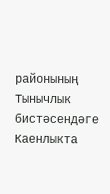районының Тынычлык бистәсендәге Каенлыкта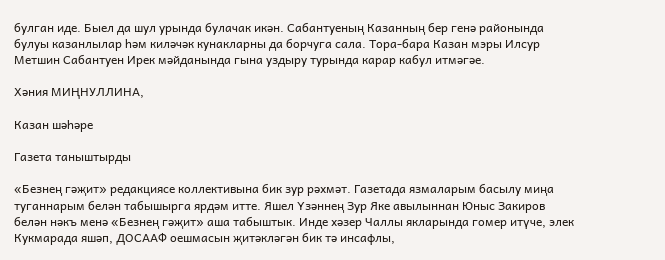булган иде. Быел да шул урында булачак икән. Сабантуеның Казанның бер генә районында булуы казанлылар һәм киләчәк кунакларны да борчуга сала. Тора-бара Казан мэры Илсур Метшин Сабантуен Ирек мәйданында гына уздыру турында карар кабул итмәгәе.

Хәния МИҢНУЛЛИНА,

Казан шәһәре

Газета таныштырды

«Безнең гәҗит» редакциясе коллективына бик зур рәхмәт. Газетада язмаларым басылу миңа туганнарым белән табышырга ярдәм итте. Яшел Үзәннең Зур Яке авылыннан Юныс Закиров белән нәкъ менә «Безнең гәҗит» аша табыштык. Инде хәзер Чаллы якларында гомер итүче, элек Кукмарада яшәп, ДОСААФ оешмасын җитәкләгән бик тә инсафлы,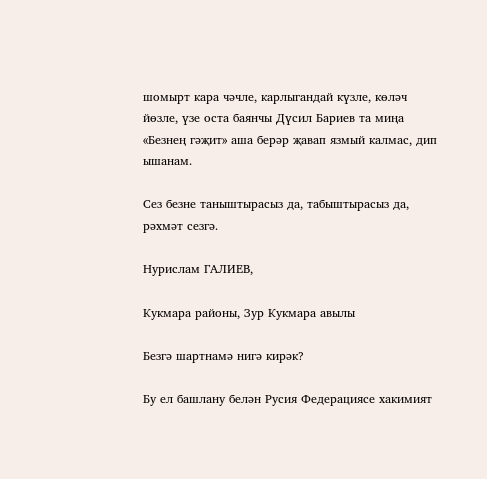шомырт кара чәчле, карлыгандай күзле, көләч йөзле, үзе оста баянчы Дүсил Бариев та миңа «Безнең гәҗит» аша берәр җавап язмый калмас, дип ышанам.

Сез безне таныштырасыз да, табыштырасыз да, рәхмәт сезгә.

Нурислам ГАЛИЕВ,

Кукмара районы, Зур Кукмара авылы

Безгә шартнамә нигә кирәк?

Бу ел башлану белән Русия Федерациясе хакимият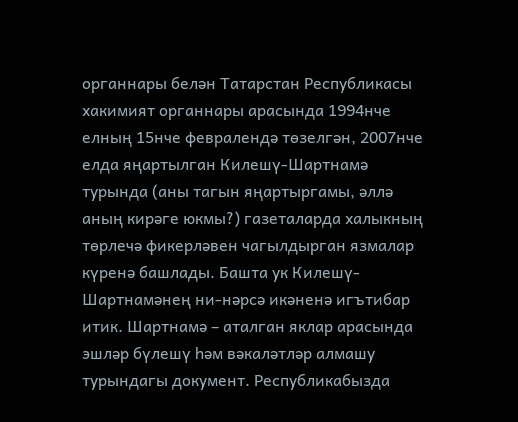органнары белән Татарстан Республикасы хакимият органнары арасында 1994нче елның 15нче февралендә төзелгән, 2007нче елда яңартылган Килешү-Шартнамә турында (аны тагын яңартыргамы, әллә аның кирәге юкмы?) газеталарда халыкның төрлечә фикерләвен чагылдырган язмалар күренә башлады. Башта ук Килешү-Шартнамәнең ни-нәрсә икәненә игътибар итик. Шартнамә – аталган яклар арасында эшләр бүлешү һәм вәкаләтләр алмашу турындагы документ. Республикабызда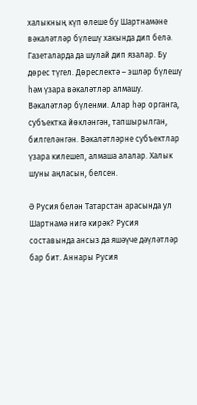халыкның күп өлеше бу Шартнамәне вәкаләтләр бүлешү хакында дип белә. Газеталарда да шулай дип язалар. Бу дөрес түгел. Дөреслектә – эшләр бүлешү һәм үзара вәкаләтләр алмашу. Вәкаләтләр бүленми. Алар һәр органга, субъектка йөкләнгән, тапшырылган, билгеләнгән. Вәкаләтләрне субъектлар үзара килешеп, алмаша алалар. Халык шуны аңласын, белсен.

Ә Русия белән Татарстан арасында ул Шартнамә нигә кирәк? Русия составында ансыз да яшәүче дәүләтләр бар бит. Аннары Русия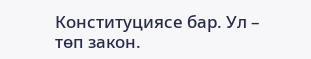Конституциясе бар. Ул – төп закон.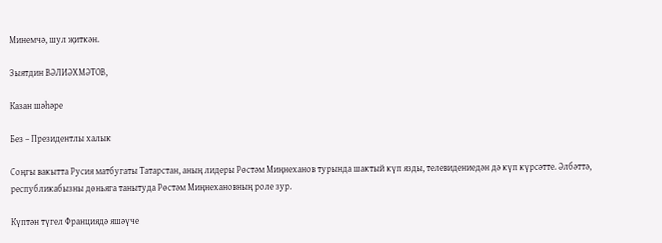Минемчә, шул җиткән.

Зыятдин ВӘЛИӘХМӘТОВ,

Казан шәһәре

Без – Президентлы халык

Соңгы вакытта Русия матбугаты Татарстан, аның лидеры Рөстәм Миңнеханов турында шактый күп язды, телевидениедән дә күп күрсәтте. Әлбәттә, республикабызны дөньяга танытуда Рөстәм Миңнехановның роле зур.

Күптән түгел Франциядә яшәүче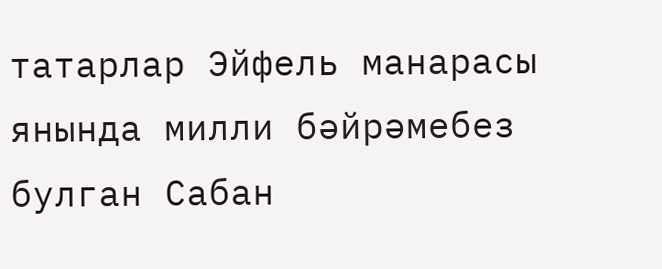татарлар Эйфель манарасы янында милли бәйрәмебез булган Сабан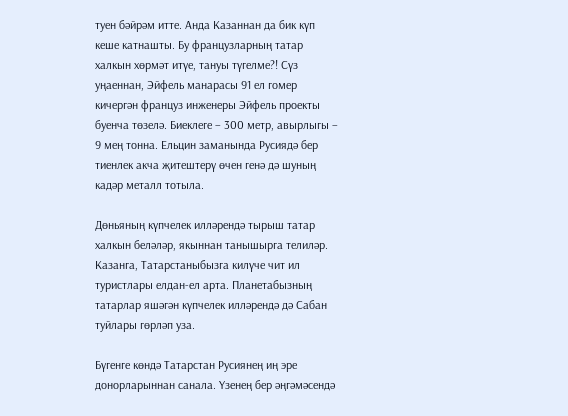туен бәйрәм итте. Анда Казаннан да бик күп кеше катнашты. Бу французларның татар халкын хөрмәт итүе, тануы түгелме?! Сүз уңаеннан, Эйфель манарасы 91 ел гомер кичергән француз инженеры Эйфель проекты буенча төзелә. Биеклеге – 300 метр, авырлыгы – 9 мең тонна. Ельцин заманында Русиядә бер тиенлек акча җитештерү өчен генә дә шуның кадәр металл тотыла.

Дөньяның күпчелек илләрендә тырыш татар халкын беләләр, якыннан танышырга телиләр. Казанга, Татарстаныбызга килүче чит ил туристлары елдан-ел арта. Планетабызның татарлар яшәгән күпчелек илләрендә дә Сабан туйлары гөрләп уза.

Бүгенге көндә Татарстан Русиянең иң эре донорларыннан санала. Үзенең бер әңгәмәсендә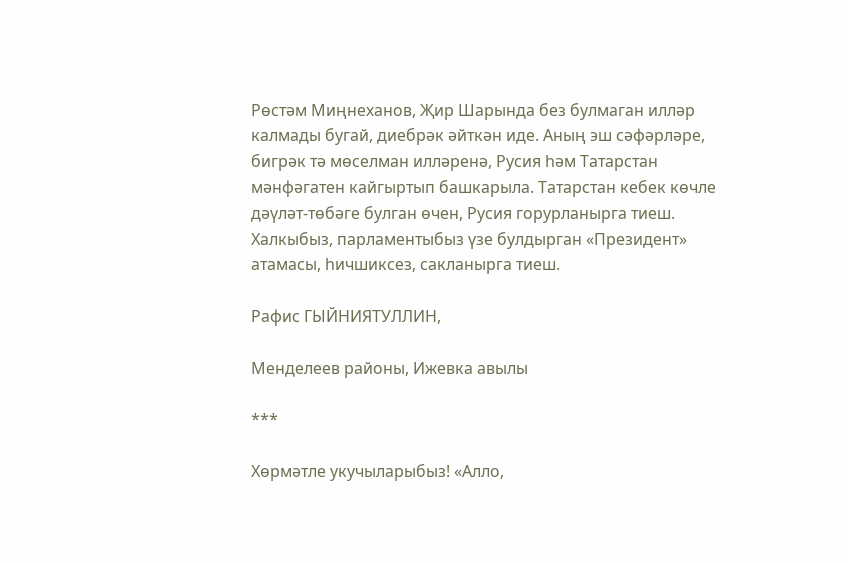Рөстәм Миңнеханов, Җир Шарында без булмаган илләр калмады бугай, диебрәк әйткән иде. Аның эш сәфәрләре, бигрәк тә мөселман илләренә, Русия һәм Татарстан мәнфәгатен кайгыртып башкарыла. Татарстан кебек көчле дәүләт-төбәге булган өчен, Русия горурланырга тиеш. Халкыбыз, парламентыбыз үзе булдырган «Президент» атамасы, һичшиксез, сакланырга тиеш.

Рафис ГЫЙНИЯТУЛЛИН,

Менделеев районы, Ижевка авылы

***

Хөрмәтле укучыларыбыз! «Алло,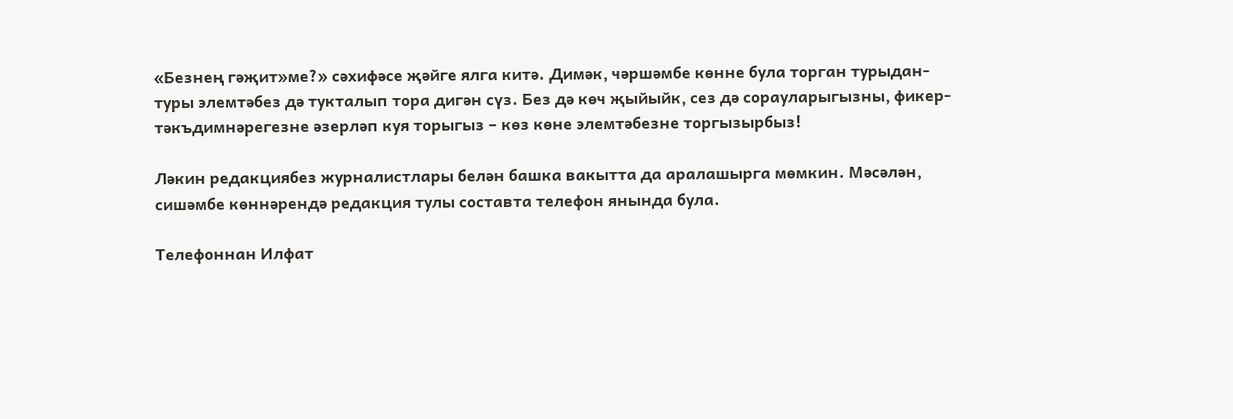«Безнең гәҗит»ме?» сәхифәсе җәйге ялга китә. Димәк, чәршәмбе көнне була торган турыдан-туры элемтәбез дә тукталып тора дигән сүз. Без дә көч җыйыйк, сез дә сорауларыгызны, фикер-тәкъдимнәрегезне әзерләп куя торыгыз – көз көне элемтәбезне торгызырбыз!

Ләкин редакциябез журналистлары белән башка вакытта да аралашырга мөмкин. Мәсәлән, сишәмбе көннәрендә редакция тулы составта телефон янында була.

Телефоннан Илфат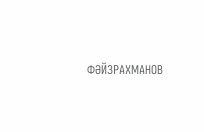ФӘЙЗРАХМАНОВ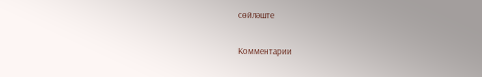сөйләште

Комментарии